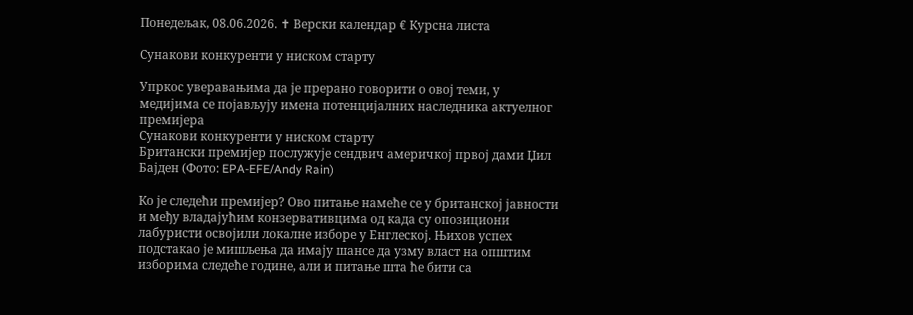Понедељак, 08.06.2026. ✝ Верски календар € Курсна листа

Сунакови конкуренти у ниском старту

Упркос уверавањима да је прерано говорити о овој теми, у медијима се појављују имена потенцијалних наследника актуелног премијера
Сунакови конкуренти у ниском старту
Британски премијер послужује сендвич америчкој првој дами Џил Бајден (Фото: EPA-EFE/Andy Rain)

Ко је следећи премијер? Ово питање намеће се у британској јавности и међу владајућим конзервативцима од када су опозициони лабуристи освојили локалне изборе у Енглеској. Њихов успех подстакао је мишљења да имају шансе да узму власт на општим изборима следеће године, али и питање шта ће бити са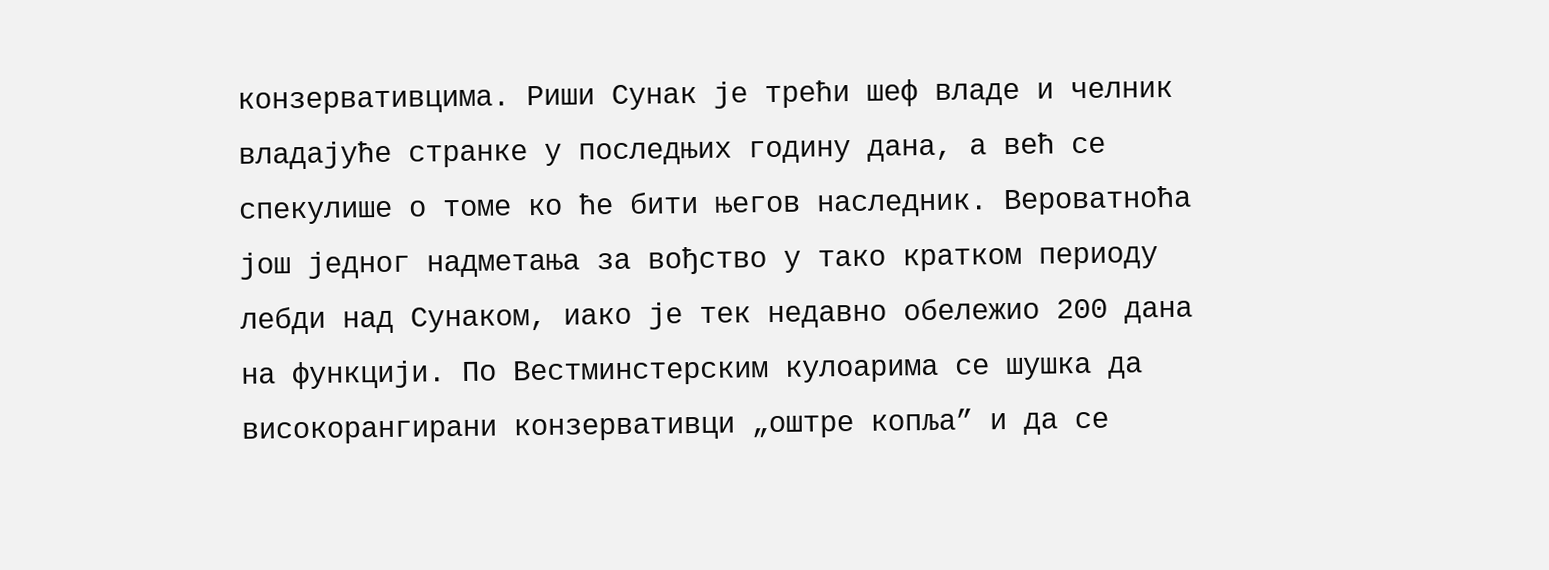конзервативцима. Риши Сунак је трећи шеф владе и челник владајуће странке у последњих годину дана, а већ се спекулише о томе ко ће бити његов наследник. Вероватноћа још једног надметања за вођство у тако кратком периоду лебди над Сунаком, иако је тек недавно обележио 200 дана на функцији. По Вестминстерским кулоарима се шушка да високорангирани конзервативци „оштре копља” и да се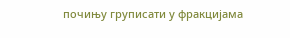почињу груписати у фракцијама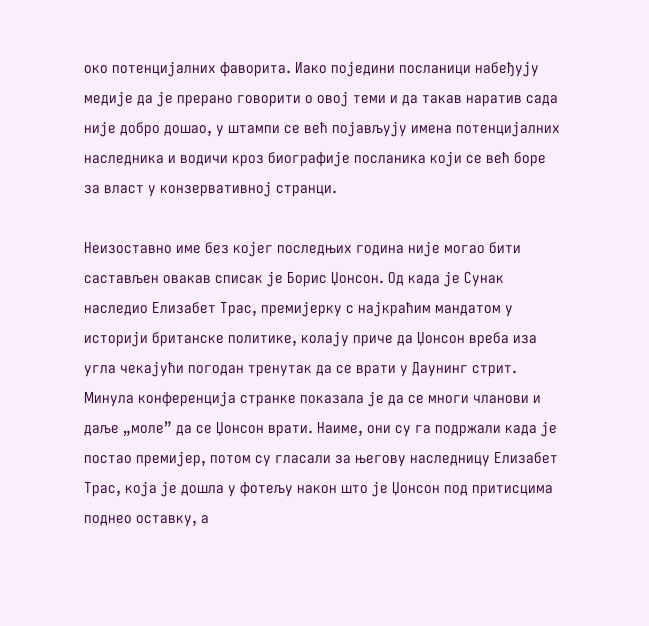око потенцијалних фаворита. Иако поједини посланици набеђују медије да је прерано говорити о овој теми и да такав наратив сада није добро дошао, у штампи се већ појављују имена потенцијалних наследника и водичи кроз биографије посланика који се већ боре за власт у конзервативној странци.

Неизоставно име без којег последњих година није могао бити састављен овакав списак је Борис Џонсон. Од када је Сунак наследио Елизабет Трас, премијерку с најкраћим мандатом у историји британске политике, колају приче да Џонсон вреба иза угла чекајући погодан тренутак да се врати у Даунинг стрит. Минула конференција странке показала је да се многи чланови и даље „моле” да се Џонсон врати. Наиме, они су га подржали када је постао премијер, потом су гласали за његову наследницу Елизабет Трас, која је дошла у фотељу након што је Џонсон под притисцима поднео оставку, а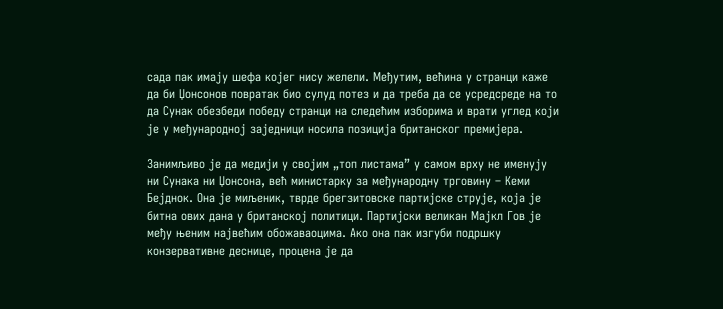сада пак имају шефа којег нису желели. Међутим, већина у странци каже да би Џонсонов повратак био сулуд потез и да треба да се усредсреде на то да Сунак обезбеди победу странци на следећим изборима и врати углед који је у међународној заједници носила позиција британског премијера.

Занимљиво је да медији у својим „топ листама” у самом врху не именују ни Сунака ни Џонсона, већ министарку за међународну трговину – Кеми Бејднок. Она је миљеник, тврде брегзитовске партијске струје, која је битна ових дана у британској политици. Партијски великан Мајкл Гов је међу њеним највећим обожаваоцима. Ако она пак изгуби подршку конзервативне деснице, процена је да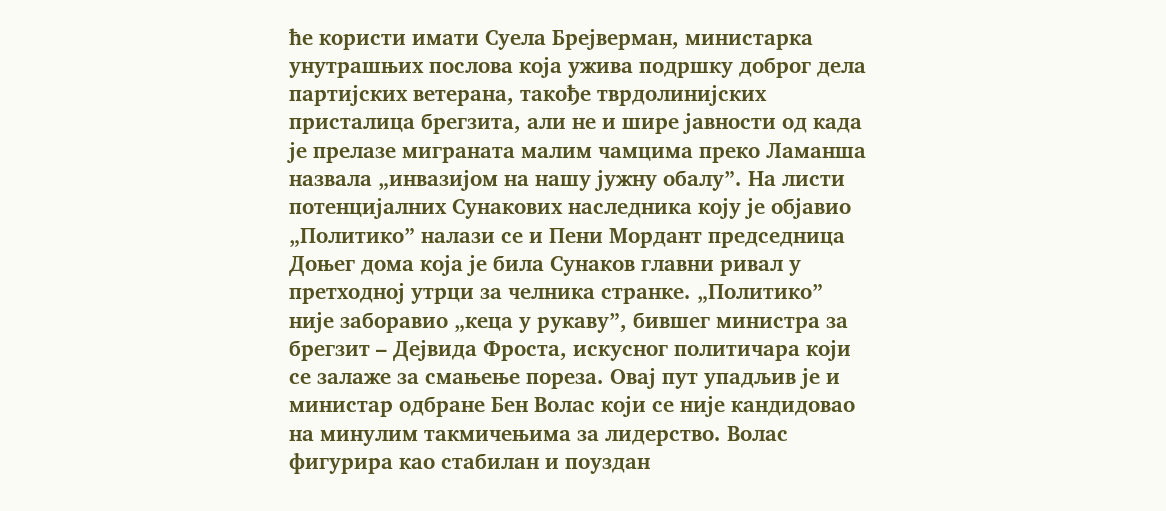ће користи имати Суела Брејверман, министарка унутрашњих послова која ужива подршку доброг дела партијских ветерана, такође тврдолинијских присталица брегзита, али не и шире јавности од када је прелазе миграната малим чамцима преко Ламанша назвала „инвазијом на нашу јужну обалу”. На листи потенцијалних Сунакових наследника коју је објавио „Политико” налази се и Пени Мордант председница Доњег дома која је била Сунаков главни ривал у претходној утрци за челника странке. „Политико” није заборавио „кеца у рукаву”, бившег министра за брегзит – Дејвида Фроста, искусног политичара који се залаже за смањење пореза. Овај пут упадљив је и министар одбране Бен Волас који се није кандидовао на минулим такмичењима за лидерство. Волас фигурира као стабилан и поуздан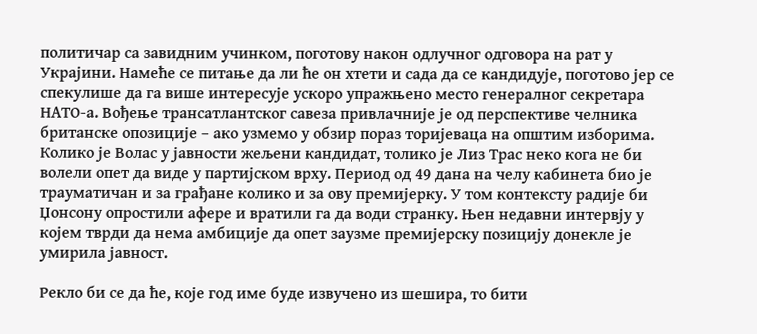политичар са завидним учинком, поготову након одлучног одговора на рат у Украјини. Намеће се питање да ли ће он хтети и сада да се кандидује, поготово јер се спекулише да га више интересује ускоро упражњено место генералног секретара НАТО-а. Вођење трансатлантског савеза привлачније је од перспективе челника британске опозиције – ако узмемо у обзир пораз торијеваца на општим изборима. Колико је Волас у јавности жељени кандидат, толико је Лиз Трас неко кога не би волели опет да виде у партијском врху. Период од 49 дана на челу кабинета био је трауматичан и за грађане колико и за ову премијерку. У том контексту радије би Џонсону опростили афере и вратили га да води странку. Њен недавни интервју у којем тврди да нема амбиције да опет заузме премијерску позицију донекле је умирила јавност.

Рекло би се да ће, које год име буде извучено из шешира, то бити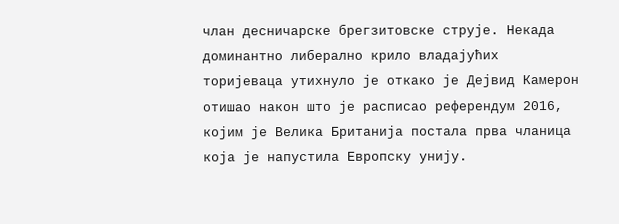члан десничарске брегзитовске струје. Некада доминантно либерално крило владајућих торијеваца утихнуло је откако је Дејвид Камерон отишао након што је расписао референдум 2016, којим је Велика Британија постала прва чланица која је напустила Европску унију.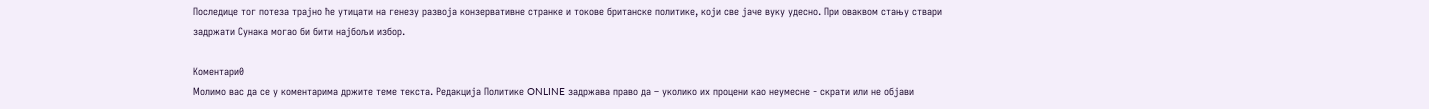Последице тог потеза трајно ће утицати на генезу развоја конзервативне странке и токове британске политике, који све јаче вуку удесно. При оваквом стању ствари задржати Сунака могао би бити најбољи избор.

Коментари0
Молимо вас да се у коментарима држите теме текста. Редакција Политике ONLINE задржава право да – уколико их процени као неумесне - скрати или не објави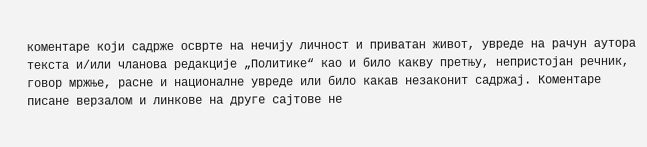коментаре који садрже осврте на нечију личност и приватан живот, увреде на рачун аутора текста и/или чланова редакције „Политике“ као и било какву претњу, непристојан речник, говор мржње, расне и националне увреде или било какав незаконит садржај. Коментаре писане верзалом и линкове на друге сајтове не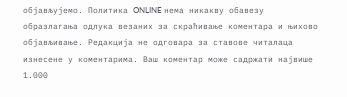објављујемо. Политика ONLINE нема никакву обавезу образлагања одлука везаних за скраћивање коментара и њихово објављивање. Редакција не одговара за ставове читалаца изнесене у коментарима. Ваш коментар може садржати највише 1.000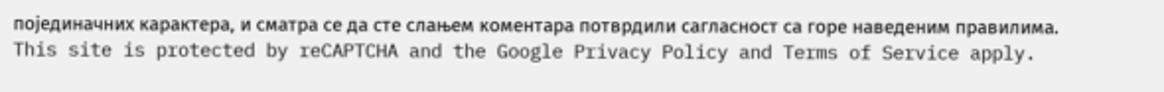појединачних карактера, и сматра се да сте слањем коментара потврдили сагласност са горе наведеним правилима.
This site is protected by reCAPTCHA and the Google Privacy Policy and Terms of Service apply.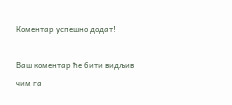Комeнтар успeшно додат!

Ваш комeнтар ћe бити видљив чим га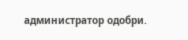администратор одобри.